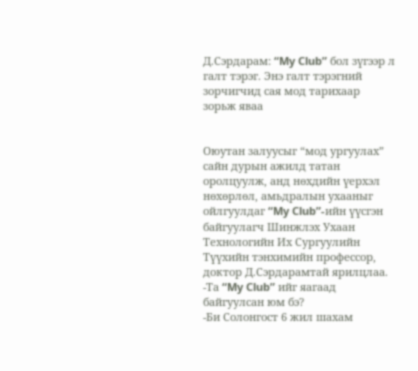Д.Сэрдарам: “My Club” бол зүгээр л галт тэрэг. Энэ галт тэрэгний зорчигчид сая мод тарихаар зорьж яваа


Оюутан залуусыг “мод ургуулах” сайн дурын ажилд татан оролцуулж, анд нөхдийн үерхэл нөхөрлөл, амьдралын ухааныг ойлгуулдаг “My Club”-ийн үүсгэн байгуулагч Шинжлэх Ухаан Технологийн Их Сургуулийн Түүхийн тэнхимийн профессор, доктор Д.Сэрдарамтай ярилцлаа.
-Та “My Club” ийг яагаад байгуулсан юм бэ?
-Би Солонгост 6 жил шахам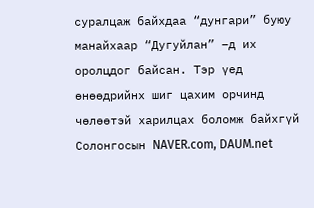суралцаж байхдаа “дунгари” буюу манайхаар “Дугуйлан” –д их оролцдог байсан. Тэр үед өнөөдрийнх шиг цахим орчинд чөлөөтэй харилцах боломж байхгүй Солонгосын NAVER.com, DAUM.net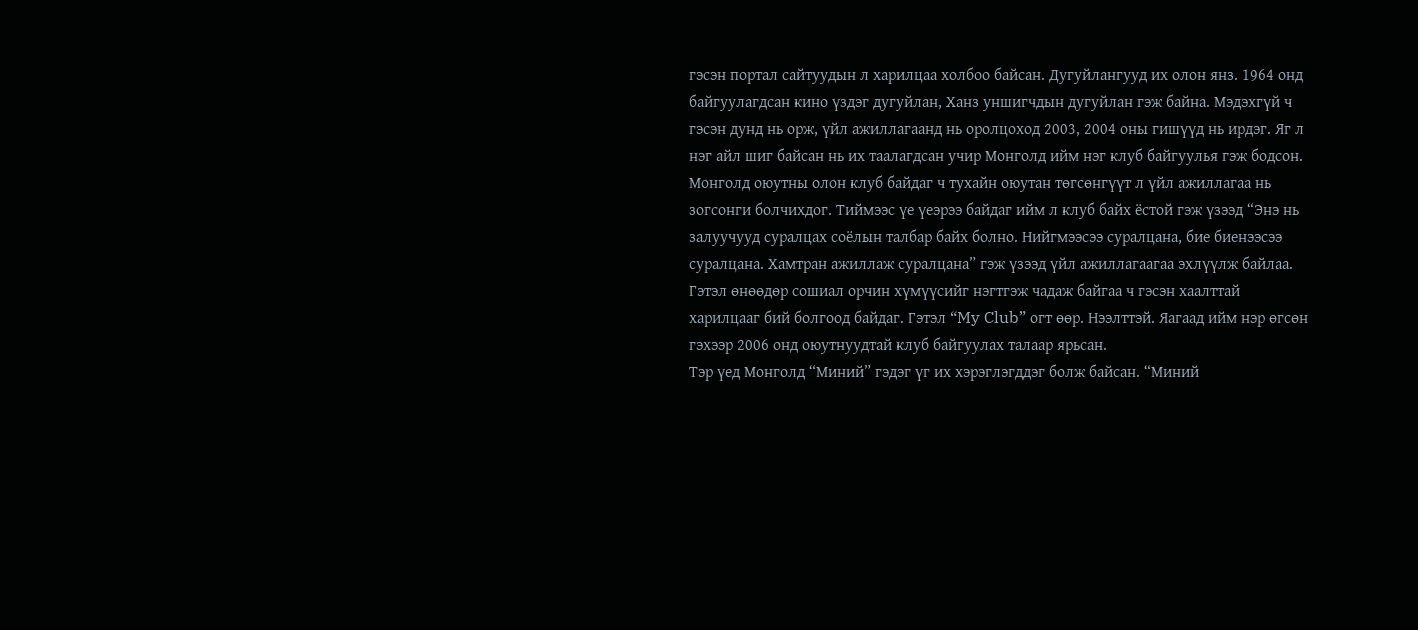гэсэн портал сайтуудын л харилцаа холбоо байсан. Дугуйлангууд их олон янз. 1964 онд байгуулагдсан кино үздэг дугуйлан, Ханз уншигчдын дугуйлан гэж байна. Мэдэхгүй ч гэсэн дунд нь орж, үйл ажиллагаанд нь оролцоход 2003, 2004 оны гишүүд нь ирдэг. Яг л нэг айл шиг байсан нь их таалагдсан учир Монголд ийм нэг клуб байгуулья гэж бодсон.
Монголд оюутны олон клуб байдаг ч тухайн оюутан төгсөнгүүт л үйл ажиллагаа нь зогсонги болчихдог. Тиймээс үе үеэрээ байдаг ийм л клуб байх ёстой гэж үзээд “Энэ нь залуучууд суралцах соёлын талбар байх болно. Нийгмээсээ суралцана, бие биенээсээ суралцана. Хамтран ажиллаж суралцана” гэж үзээд үйл ажиллагаагаа эхлүүлж байлаа. Гэтэл өнөөдөр сошиал орчин хүмүүсийг нэгтгэж чадаж байгаа ч гэсэн хаалттай харилцааг бий болгоод байдаг. Гэтэл “My Club” огт өөр. Нээлттэй. Яагаад ийм нэр өгсөн гэхээр 2006 онд оюутнуудтай клуб байгуулах талаар ярьсан.
Тэр үед Монголд “Миний” гэдэг үг их хэрэглэгддэг болж байсан. “Миний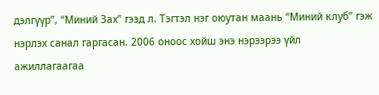дэлгүүр”, “Миний Зах” гээд л. Тэгтэл нэг оюутан маань “Миний клуб” гэж нэрлэх санал гаргасан. 2006 оноос хойш энэ нэрээрээ үйл ажиллагаагаа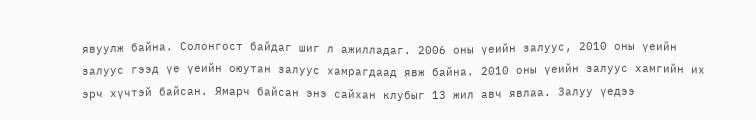явуулж байна. Солонгост байдаг шиг л ажилладаг. 2006 оны үеийн залуус, 2010 оны үеийн залуус гээд үе үеийн оюутан залуус хамрагдаад явж байна. 2010 оны үеийн залуус хамгийн их эрч хүчтэй байсан. Ямарч байсан энэ сайхан клубыг 13 жил авч явлаа. Залуу үедээ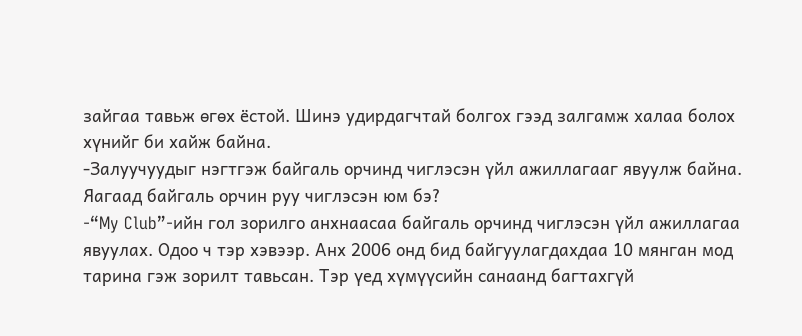зайгаа тавьж өгөх ёстой. Шинэ удирдагчтай болгох гээд залгамж халаа болох хүнийг би хайж байна.
-Залуучуудыг нэгтгэж байгаль орчинд чиглэсэн үйл ажиллагааг явуулж байна. Яагаад байгаль орчин руу чиглэсэн юм бэ?
-“My Club”-ийн гол зорилго анхнаасаа байгаль орчинд чиглэсэн үйл ажиллагаа явуулах. Одоо ч тэр хэвээр. Анх 2006 онд бид байгуулагдахдаа 10 мянган мод тарина гэж зорилт тавьсан. Тэр үед хүмүүсийн санаанд багтахгүй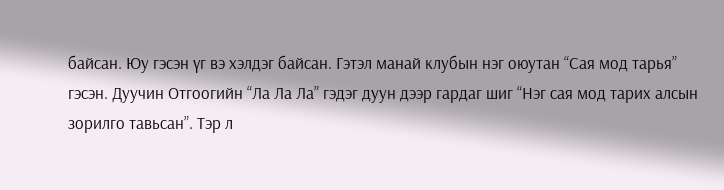байсан. Юу гэсэн үг вэ хэлдэг байсан. Гэтэл манай клубын нэг оюутан “Сая мод тарья” гэсэн. Дуучин Отгоогийн “Ла Ла Ла” гэдэг дуун дээр гардаг шиг “Нэг сая мод тарих алсын зорилго тавьсан”. Тэр л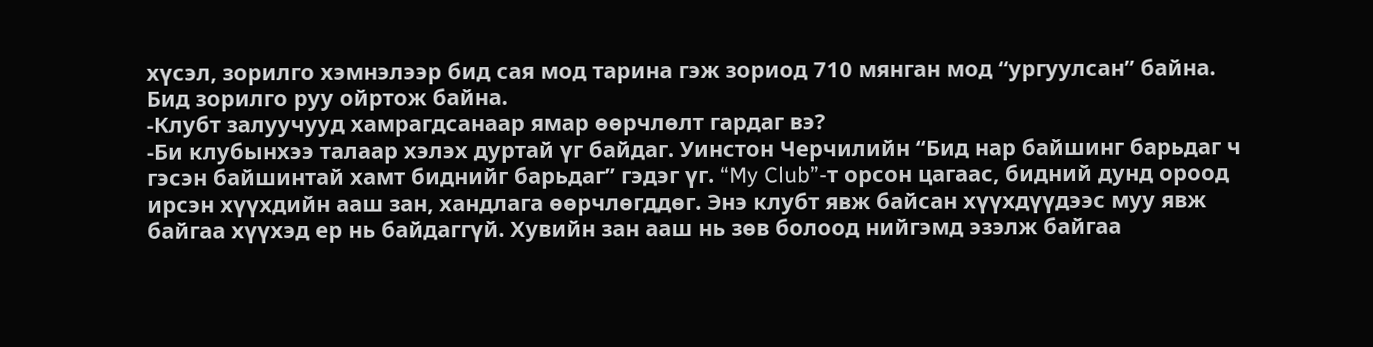хүсэл, зорилго хэмнэлээр бид сая мод тарина гэж зориод 710 мянган мод “ургуулсан” байна. Бид зорилго руу ойртож байна.
-Клубт залуучууд хамрагдсанаар ямар өөрчлөлт гардаг вэ?
-Би клубынхээ талаар хэлэх дуртай үг байдаг. Уинстон Черчилийн “Бид нар байшинг барьдаг ч гэсэн байшинтай хамт биднийг барьдаг” гэдэг үг. “My Club”-т орсон цагаас, бидний дунд ороод ирсэн хүүхдийн ааш зан, хандлага өөрчлөгддөг. Энэ клубт явж байсан хүүхдүүдээс муу явж байгаа хүүхэд ер нь байдаггүй. Хувийн зан ааш нь зөв болоод нийгэмд эзэлж байгаа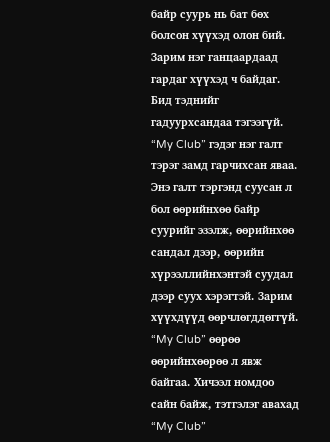байр суурь нь бат бөх болсон хүүхэд олон бий. Зарим нэг ганцаардаад гардаг хүүхэд ч байдаг. Бид тэднийг гадуурхсандаа тэгээгүй.
“My Club” гэдэг нэг галт тэрэг замд гарчихсан яваа. Энэ галт тэргэнд суусан л бол өөрийнхөө байр суурийг эзэлж, өөрийнхөө сандал дээр, өөрийн хүрээллийнхэнтэй суудал дээр суух хэрэгтэй. Зарим хүүхдүүд өөрчлөгддөггүй. “My Club” өөрөө өөрийнхөөрөө л явж байгаа. Хичээл номдоо сайн байж, тэтгэлэг авахад “My Club”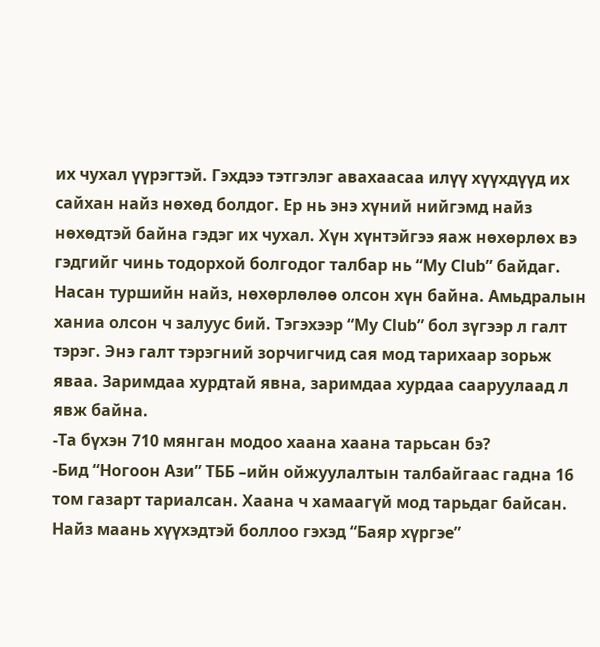их чухал үүрэгтэй. Гэхдээ тэтгэлэг авахаасаа илүү хүүхдүүд их сайхан найз нөхөд болдог. Ер нь энэ хүний нийгэмд найз нөхөдтэй байна гэдэг их чухал. Хүн хүнтэйгээ яаж нөхөрлөх вэ гэдгийг чинь тодорхой болгодог талбар нь “My Club” байдаг. Насан туршийн найз, нөхөрлөлөө олсон хүн байна. Амьдралын ханиа олсон ч залуус бий. Тэгэхээр “My Club” бол зүгээр л галт тэрэг. Энэ галт тэрэгний зорчигчид сая мод тарихаар зорьж яваа. Заримдаа хурдтай явна, заримдаа хурдаа сааруулаад л явж байна.
-Та бүхэн 710 мянган модоо хаана хаана тарьсан бэ?
-Бид “Ногоон Ази” ТББ –ийн ойжуулалтын талбайгаас гадна 16 том газарт тариалсан. Хаана ч хамаагүй мод тарьдаг байсан. Найз маань хүүхэдтэй боллоо гэхэд “Баяр хүргэе”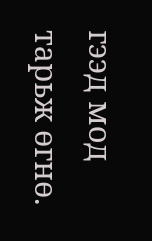гээд мод тарьж өгнө.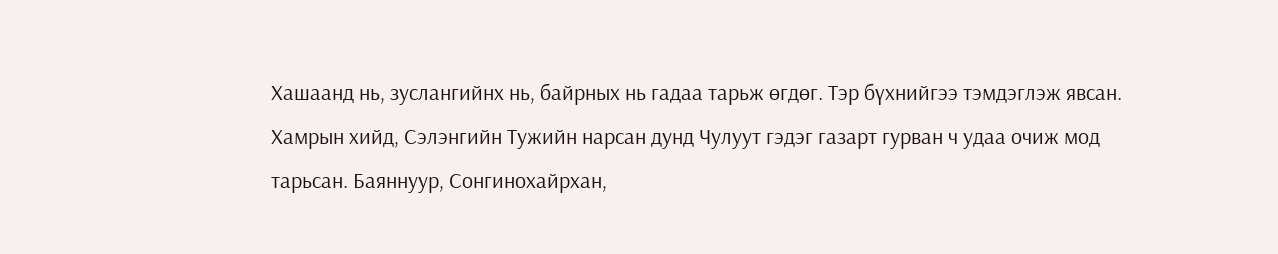Хашаанд нь, зуслангийнх нь, байрных нь гадаа тарьж өгдөг. Тэр бүхнийгээ тэмдэглэж явсан. Хамрын хийд, Сэлэнгийн Тужийн нарсан дунд Чулуут гэдэг газарт гурван ч удаа очиж мод тарьсан. Баяннуур, Сонгинохайрхан,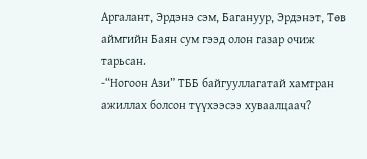Аргалант, Эрдэнэ сэм, Багануур, Эрдэнэт, Төв аймгийн Баян сум гээд олон газар очиж тарьсан.
-“Ногоон Ази” ТББ байгууллагатай хамтран ажиллах болсон түүхээсээ хуваалцаач?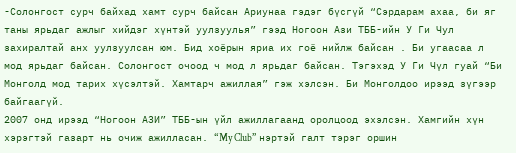-Солонгост сурч байхад хамт сурч байсан Ариунаа гэдэг бүсгүй “Сэрдарам ахаа, би яг таны ярьдаг ажлыг хийдэг хүнтэй уулзуулья” гээд Ногоон Ази ТББ-ийн У Ги Чул захиралтай анх уулзуулсан юм. Бид хоёрын яриа их гоё нийлж байсан . Би угаасаа л мод ярьдаг байсан. Солонгост очоод ч мод л ярьдаг байсан. Тэгэхэд У Ги Чүл гуай “Би Монголд мод тарих хүсэлтэй. Хамтарч ажиллая” гэж хэлсэн. Би Монголдоо ирээд зүгээр байгаагүй.
2007 онд ирээд “Ногоон АЗИ” ТББ-ын үйл ажиллагаанд оролцоод эхэлсэн. Хамгийн хүн хэрэгтэй газарт нь очиж ажилласан. “My Club” нэртэй галт тэрэг оршин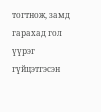тогтнож, замд гарахад гол үүрэг гүйцэтгэсэн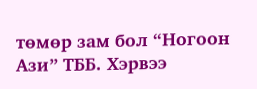төмөр зам бол “Ногоон Ази” ТББ. Хэрвээ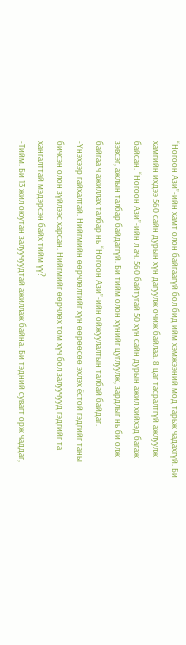“Ногоон Ази”-ийн хамт олон байгаагүй бол бид ийм хэмжээний мод тарьж чадахгүй. Би хамгийн ихдээ 560 сайн дурын хүн дагуулж очиж байлаа. 8 цаг тасралтгүй ажлуулж байсан. “Ногоон Ази”-ийн л ач. 560 байтугай 50 хүн сайн дурын ажил хийхэд багаж зэвсэг, ажлын талбар байдаггүй. Би тийм олон хүнийг цуглуулж, зардлыг нь би олж байгаа ч ажиллах талбар нь “Ногоон Ази”-ийн ойжуулалтын талбай байдаг.
-Үнэхээр гайхалтай. Нийгмийн өөрчлөлтийг хүн өөрөөсөө эхлэх ёстой гэдгийг таны бичсэн олон зүйлээс харсан. Нийгмийг өөрчлөх том хүч бол залуучууд гэдгийг та хангалттай мэдэрсэн байх тийм үү?
-Тийм. Би 13 жил оюутан залуучуудтай ажиллаж байна. Би тэдний сувагт орж чаддаг,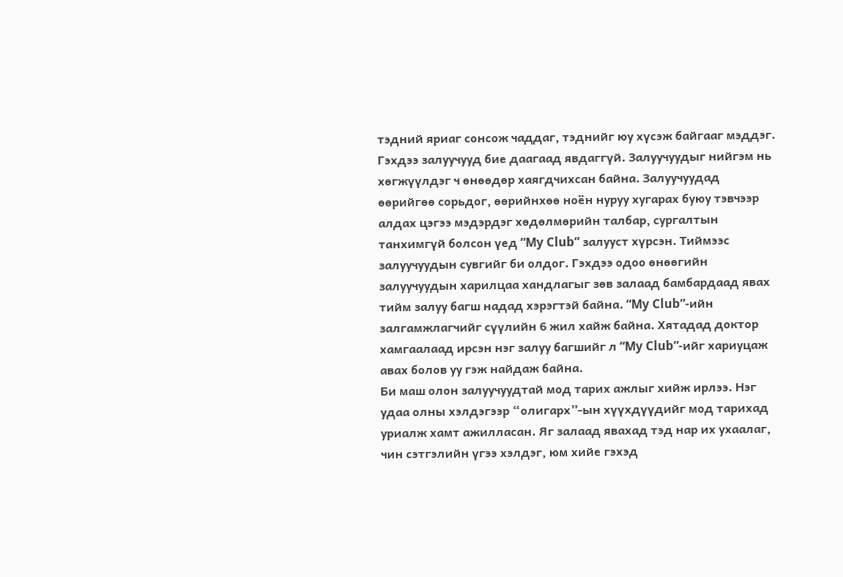тэдний яриаг сонсож чаддаг, тэднийг юу хүсэж байгааг мэддэг. Гэхдээ залуучууд бие даагаад явдаггүй. Залуучуудыг нийгэм нь хөгжүүлдэг ч өнөөдөр хаягдчихсан байна. Залуучуудад өөрийгөө сорьдог, өөрийнхөө ноён нуруу хугарах буюу тэвчээр алдах цэгээ мэдэрдэг хөдөлмөрийн талбар, сургалтын танхимгүй болсон үед “My Club” залууст хүрсэн. Тиймээс залуучуудын сувгийг би олдог. Гэхдээ одоо өнөөгийн залуучуудын харилцаа хандлагыг зөв залаад бамбардаад явах тийм залуу багш надад хэрэгтэй байна. “My Club”-ийн залгамжлагчийг сүүлийн 6 жил хайж байна. Хятадад доктор хамгаалаад ирсэн нэг залуу багшийг л “My Club”-ийг хариуцаж авах болов уу гэж найдаж байна.
Би маш олон залуучуудтай мод тарих ажлыг хийж ирлээ. Нэг удаа олны хэлдэгээр “олигарх”-ын хүүхдүүдийг мод тарихад уриалж хамт ажилласан. Яг залаад явахад тэд нар их ухаалаг, чин сэтгэлийн үгээ хэлдэг, юм хийе гэхэд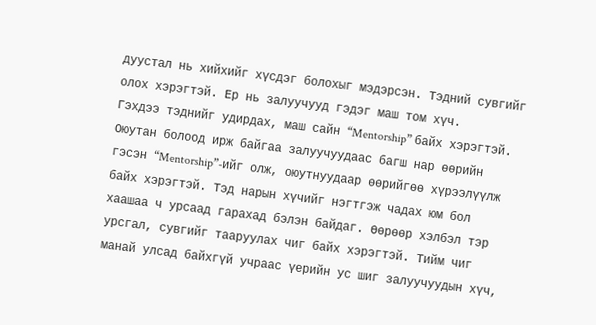дуустал нь хийхийг хүсдэг болохыг мэдэрсэн. Тэдний сувгийг олох хэрэгтэй. Ер нь залуучууд гэдэг маш том хүч.
Гэхдээ тэднийг удирдах, маш сайн “Mentorship” байх хэрэгтэй. Оюутан болоод ирж байгаа залуучуудаас багш нар өөрийн гэсэн “Mentorship”-ийг олж, оюутнуудаар өөрийгөө хүрээлүүлж байх хэрэгтэй. Тэд нарын хүчийг нэгтгэж чадах юм бол хаашаа ч урсаад гарахад бэлэн байдаг. Өөрөөр хэлбэл тэр урсгал, сувгийг тааруулах чиг байх хэрэгтэй. Тийм чиг манай улсад байхгүй учраас үерийн ус шиг залуучуудын хүч,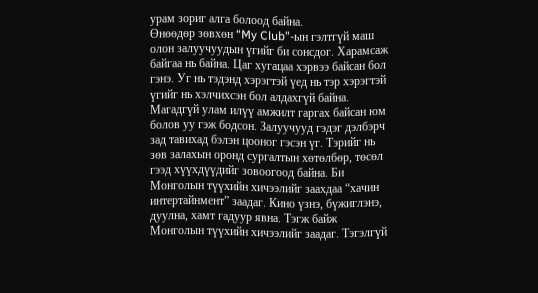урам зориг алга болоод байна.
Өнөөдөр зөвхөн “My Club”-ын гэлтгүй маш олон залуучуудын үгийг би сонсдог. Харамсаж байгаа нь байна. Цаг хугацаа хэрвээ байсан бол гэнэ. Уг нь тэдэнд хэрэгтэй үед нь тэр хэрэгтэй үгийг нь хэлчихсэн бол алдахгүй байна. Магадгүй улам илүү амжилт гаргах байсан юм болов уу гэж бодсон. Залуучууд гэдэг дэлбэрч зад тавихад бэлэн цооног гэсэн үг. Тэрийг нь зөв залахын оронд сургалтын хөтөлбөр, төсөл гээд хүүхдүүдийг зовоогоод байна. Би Монголын түүхийн хичээлийг заахдаа “хачин интертайнмент” заадаг. Кино үзнэ, бүжиглэнэ, дуулна, хамт гадуур явна. Тэгж байж Монголын түүхийн хичээлийг заадаг. Тэгэлгүй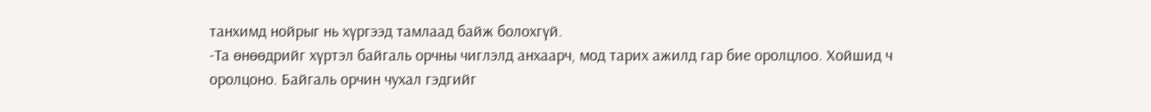танхимд нойрыг нь хүргээд тамлаад байж болохгүй.
-Та өнөөдрийг хүртэл байгаль орчны чиглэлд анхаарч, мод тарих ажилд гар бие оролцлоо. Хойшид ч оролцоно. Байгаль орчин чухал гэдгийг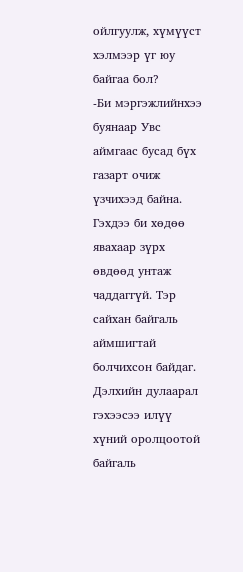ойлгуулж, хүмүүст хэлмээр үг юу байгаа бол?
-Би мэргэжлийнхээ буянаар Увс аймгаас бусад бүх газарт очиж үзчихээд байна. Гэхдээ би хөдөө явахаар зүрх өвдөөд унтаж чаддаггүй. Тэр сайхан байгаль аймшигтай болчихсон байдаг. Дэлхийн дулаарал гэхээсээ илүү хүний оролцоотой байгаль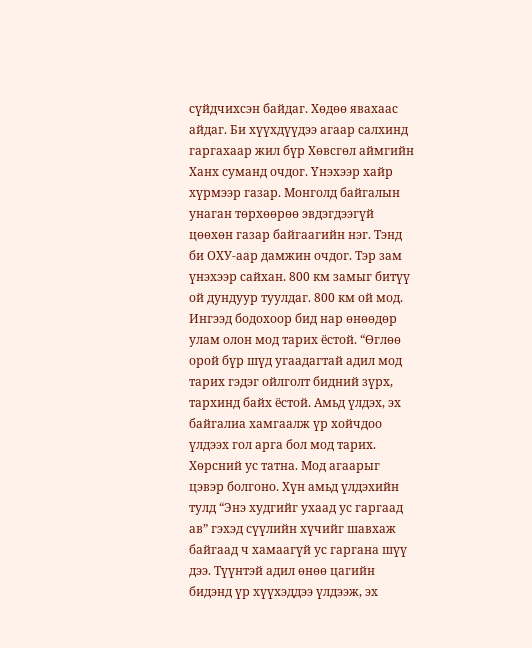сүйдчихсэн байдаг. Хөдөө явахаас айдаг. Би хүүхдүүдээ агаар салхинд гаргахаар жил бүр Хөвсгөл аймгийн Ханх суманд очдог. Үнэхээр хайр хүрмээр газар. Монголд байгалын унаган төрхөөрөө эвдэгдээгүй цөөхөн газар байгаагийн нэг. Тэнд би ОХУ-аар дамжин очдог. Тэр зам үнэхээр сайхан. 800 км замыг битүү ой дундуур туулдаг. 800 км ой мод.
Ингээд бодохоор бид нар өнөөдөр улам олон мод тарих ёстой. “Өглөө орой бүр шүд угаадагтай адил мод тарих гэдэг ойлголт бидний зүрх, тархинд байх ёстой. Амьд үлдэх, эх байгалиа хамгаалж үр хойчдоо үлдээх гол арга бол мод тарих. Хөрсний ус татна. Мод агаарыг цэвэр болгоно. Хүн амьд үлдэхийн тулд “Энэ худгийг ухаад ус гаргаад ав” гэхэд сүүлийн хүчийг шавхаж байгаад ч хамаагүй ус гаргана шүү дээ. Түүнтэй адил өнөө цагийн бидэнд үр хүүхэддээ үлдээж, эх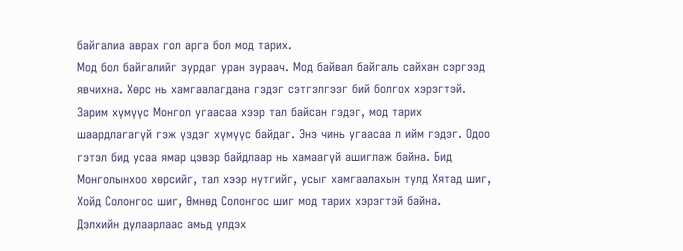байгалиа аврах гол арга бол мод тарих.
Мод бол байгалийг зурдаг уран зураач. Мод байвал байгаль сайхан сэргээд явчихна. Хөрс нь хамгаалагдана гэдэг сэтгэлгээг бий болгох хэрэгтэй. Зарим хүмүүс Монгол угаасаа хээр тал байсан гэдэг, мод тарих шаардлагагүй гэж үздэг хүмүүс байдаг. Энэ чинь угаасаа л ийм гэдэг. Одоо гэтэл бид усаа ямар цэвэр байдлаар нь хамаагүй ашиглаж байна. Бид Монголынхоо хөрсийг, тал хээр нутгийг, усыг хамгаалахын тулд Хятад шиг, Хойд Солонгос шиг, Өмнөд Солонгос шиг мод тарих хэрэгтэй байна.
Дэлхийн дулаарлаас амьд үлдэх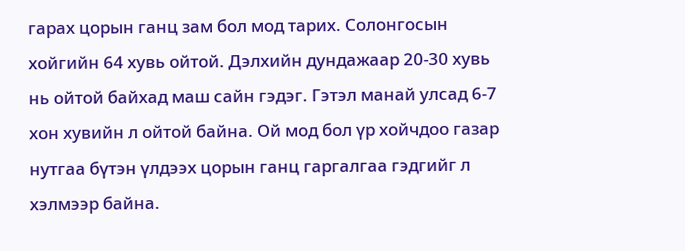гарах цорын ганц зам бол мод тарих. Солонгосын хойгийн 64 хувь ойтой. Дэлхийн дундажаар 20-30 хувь нь ойтой байхад маш сайн гэдэг. Гэтэл манай улсад 6-7 хон хувийн л ойтой байна. Ой мод бол үр хойчдоо газар нутгаа бүтэн үлдээх цорын ганц гаргалгаа гэдгийг л хэлмээр байна.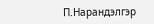П.Нарандэлгэр